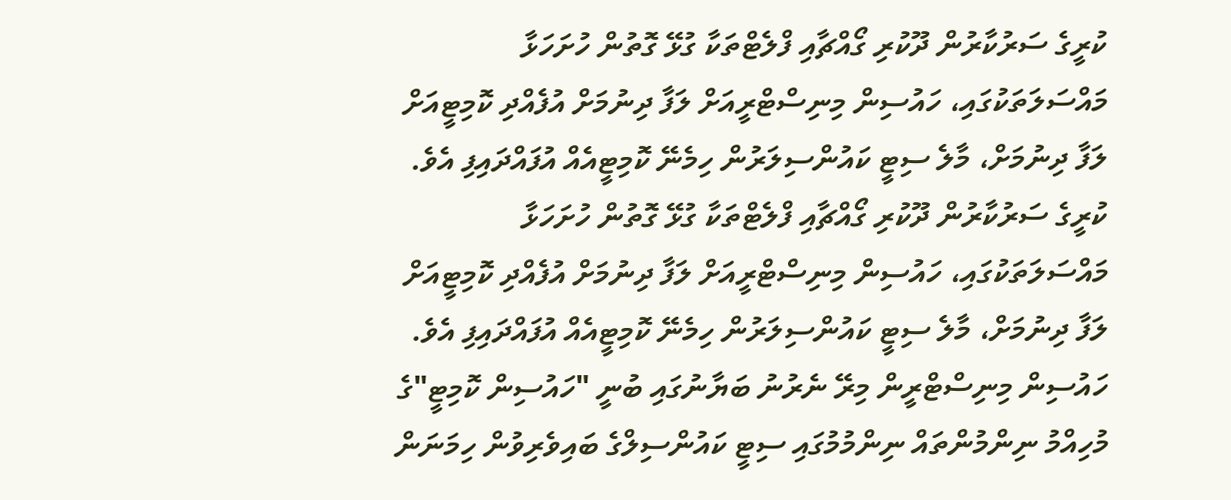ކުރީގެ ސަރުކާރުން ދޫކުރި ގޯއްޗާއި ފްލެޓްތަކާ ގުޅޭ ގޮތުން ހުށަހަޅާ މައްސަލަތަކުގައި، ހައުސިން މިނިސްޓްރީއަށް ލަފާ ދިނުމަށް އުފެއްދި ކޮމިޓީއަށް ލަފާ ދިނުމަށް، މާލެ ސިޓީ ކައުންސިލަރުން ހިމެނޭ ކޮމިޓީއެއް އުފައްދައިފި އެވެ.
ކުރީގެ ސަރުކާރުން ދޫކުރި ގޯއްޗާއި ފްލެޓްތަކާ ގުޅޭ ގޮތުން ހުށަހަޅާ މައްސަލަތަކުގައި، ހައުސިން މިނިސްޓްރީއަށް ލަފާ ދިނުމަށް އުފެއްދި ކޮމިޓީއަށް ލަފާ ދިނުމަށް، މާލެ ސިޓީ ކައުންސިލަރުން ހިމެނޭ ކޮމިޓީއެއް އުފައްދައިފި އެވެ.
ހައުސިން މިނިސްޓްރީން މިރޭ ނެރުނު ބަޔާނުގައި ބުނީ "ހައުސިން ކޮމިޓީ"ގެ މުހިއްމު ނިންމުންތައް ނިންމުމުގައި ސިޓީ ކައުންސިލްގެ ބައިވެރިވުން ހިމަނަން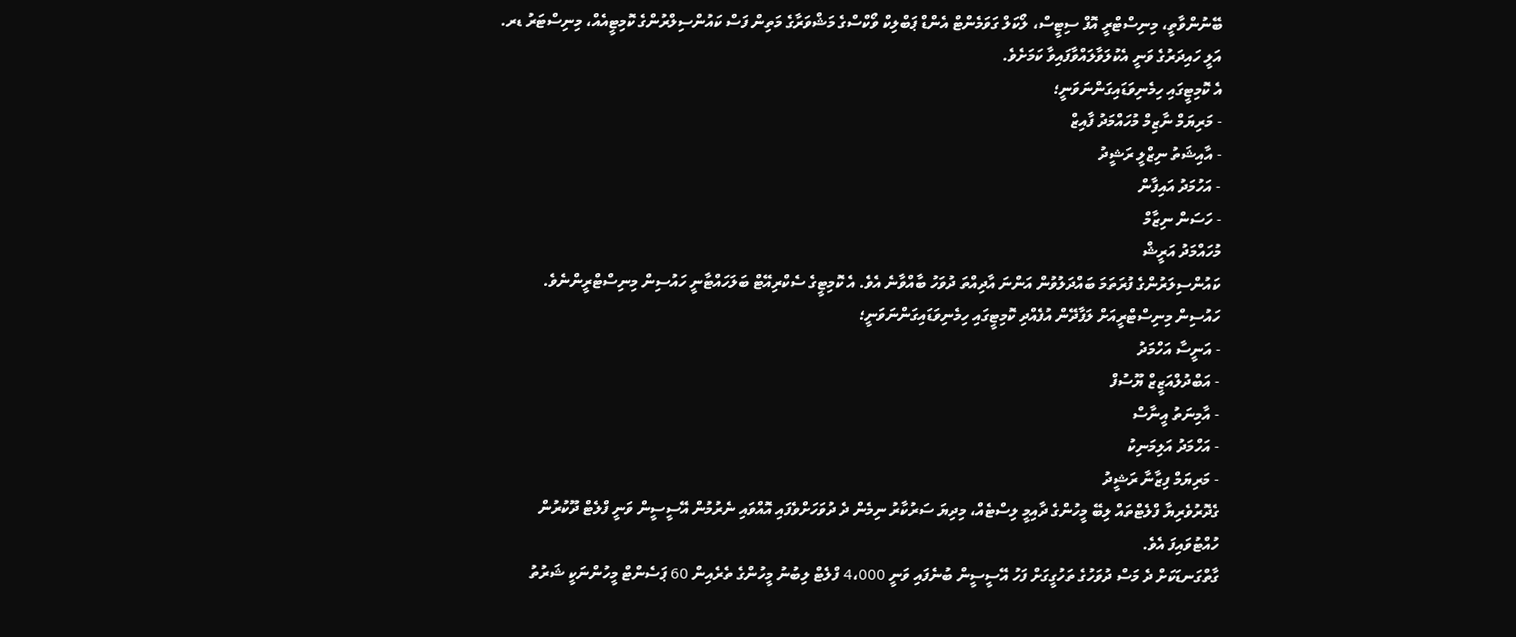ބޭނުންވާތީ، މިނިސްޓްރީ އޮފް ސިޓީސް، ލޯކަލް ގަވަމެންޓް އެންޑް ޕަބްލިކް ވޯކްސްގެ މަޝްވަރާގެ މަތިން ފަސް ކައުންސިލްރުންގެ ކޮމިޓީއެއް، މިނިސްޓަރު ޑރ. އަލީ ހައިދަރުގެ ވަނީ އެކުލަވާލައްވާފައިވާ ކަމަށެވެ.
އެ ކޮމިޓީގައި ހިމެނިވަޑައިގަންނަވަނީ؛
- މަރިޔަމް ނާޒިމް މުހައްމަދު ފާއިޒް
- އާއިޝަތު ނިޒްލީ ރަޝީދު
- އަހުމަދު އައިފާން
- ހަސަން ނިޒާމް
މުހައްމަދު އަރީޝް
ކައުންސިލަރުންގެ ފުރަތަމަ ބައްދަލުވުން އަންނަ އާދިއްތަ ދުވަހު ބާއްވާނެ އެވެ. އެ ކޮމިޓީގެ ސެކްރިއޭޓް ބަލަހައްޓާނީ ހައުސިން މިނިސްޓްރީންނެވެ.
ހައުސިން މިނިސްޓްރީއަށް ލަފާދޭން އުފެއްދި ކޮމިޓީގައި ހިމެނިވަޑައިގަންނަވަނީ؛
- އަނީސާ އަހްމަދު
- އަބްދުލްއަޒީޒް ޔޫސުފް
- އާމިނަތު އީނާސް
- އަހްމަދު އަލިމަނިކު
- މަރިޔަމް ފިޒާނާ ރަޝީދު
ގެދޮރުވެރިޔާ ފްލެޓްތައް ލިބޭ މީހުންގެ ދާއިމީ ލިސްޓެއް، މިދިޔަ ސަރުކާރު ނިމެން ދެ ދުވަހަށްވެފައި އޮއްވައި ނެރުމުން އޭސީސީން ވަނީ ފްލެޓް ދޫކުރުން ހުއްޓުވައިފަ އެވެ.
ގާތްގަނޑަކަށް ދެ މަސް ދުވަހުގެ ތަހުގީގަށް ފަހު އޭސީސީން ބުނެފައި ވަނީ 4،000 ފްލެޓް ލިބުނު މީހުންގެ ތެރެއިން 60 ޕަސެންޓް މީހުންނަކީ ޝަރުތު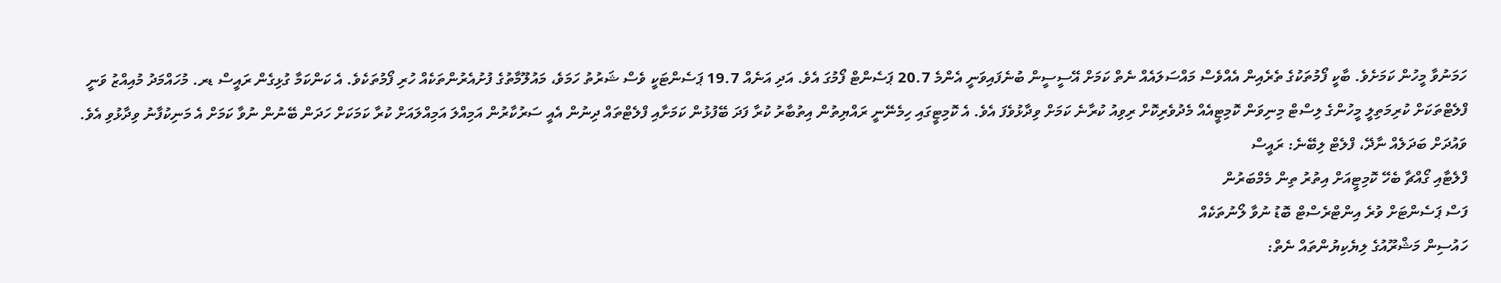ހަމަނުވާ މީހުން ކަމަށެވެ. ބާކީ ފޯމުތަކުގެ ތެރެއިން އެއްވެސް މައްސަލައެއް ނެތް ކަމަށް އޭސީސީން ބުނެފައިވަނީ އެންމެ 20.7 ޕަސެންޓް ފޯމުގަ އެވެ. އަދި އަނެއް 19.7 ޕަސެންޓަކީ ވެސް ޝަރުތު ހަމަވެ، މައުލޫމާތުގެ ފުށުއެރުންތަކެއް ހުރި ފޯމުތަކެވެ. އެ ކަންކަމާ ގުޅިގެން ރައީސް ޑރ. މުހައްމަދު މުއިއްޒު ވަނީ ފްލެޓްތަކަށް ކުރިމަތިލީ މީހުންގެ ލިސްޓް މިނިވަން ކޮމިޓީއެއް މެދުވެރިކޮށް ރިވިއު ކުރާނެ ކަމަށް ވިދާޅުވެފަ އެވެ. އެ ކޮމިޓީގައި ހިމެނޭނީ ރައްޔިތުން އިތުބާރު ކުރާ ފަދަ ބޭފުޅުން ކަމަށާއި ފްލެޓްތައް ދިނުން އެއީ ސަރުކާރުން އަމިއްލަ އަމިއްލައަށް ކުރާ ކަމަކަށް ހަދަން ބޭނުން ނުވާ ކަމަށް އެ މަނިކުފާނު ވިދާޅުވި އެވެ.
ވައުދަށް ބަދަލެއް ނާދޭ، ފްލެޓް ލިބޭނެ: ރައީސް
ފްލެޓާއި ގޯއްޗާ ބެހޭ ކޮމިޓީއަށް އިތުރު ތިން މެމްބަރުން
ފަސް ޕަސެންޓަށް ވުރެ އިންޓްރެސްޓް ބޮޑު ނުވާ ލޯނުތަކެއް
ހައުސިން މަޝްރޫއުގެ ލިޔެކިޔުންތައް ނެތް: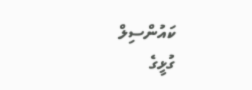ކައުންސިލް
ގުޅީގެ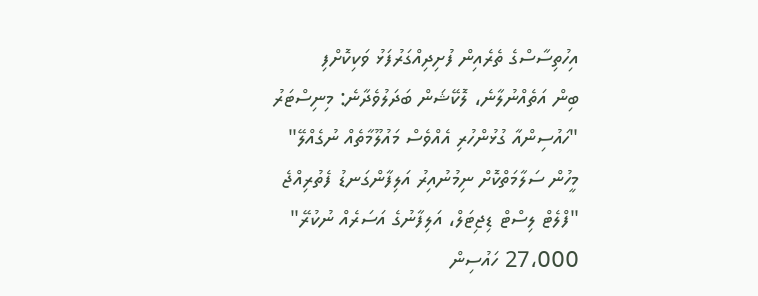އިހުތިސާސްގެ ތެރެއިން ފުށިދިއްގަރުފަޅު ވަކިކޮށްފި
ބިން އަތެއްނުލާނެ، ލޮކޭޝަން ބަދަލުވެދާނެ: މިނިސްޓަރު
"ހައުސިންއާ ގުޅުންހުރި އެއްވެސް މައުލޫމާތެއް ނުގެއްލޭ"
މީހުން ސަލާމަތްކޮށް ނިމުނުއިރު އަލިފާންގަނޑު ފެތުރިއްޖެ
"ފްލެޓް ލިސްޓް ޑިޖިޓަލް، އަލިފާނުގެ އަސަރެއް ނުކުރޭ"
27،000 ހައުސިން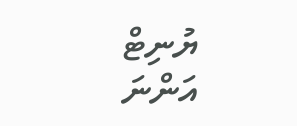ޔުނިޓް އަންނަ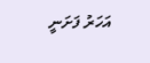އަހަރު ފަށަނީ